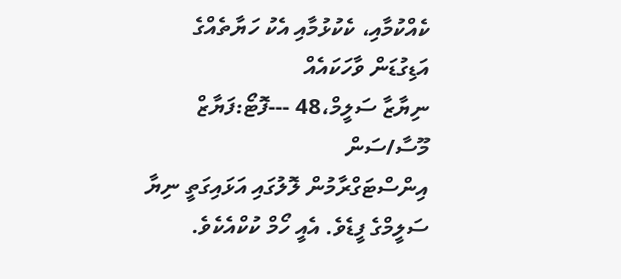ކެއްކުމާއި، ކެކުޅުމާއި އެކު ހަޔާތެއްގެ އަޑިގުޑަން ވާހަކައެއް
ނިޔާޒާ ސަލީމް،48 ---ފޮޓޯ:ފަޔާޒް މޫސާ/ސަން
އިންސްޓަގްރާމުން ލޮލުގައި އަޅައިގަތީ ނިޔާ ސަލީމްގެ ފީޑެވެ. އެއީ ހޯމް ކުކްއެކެވެ.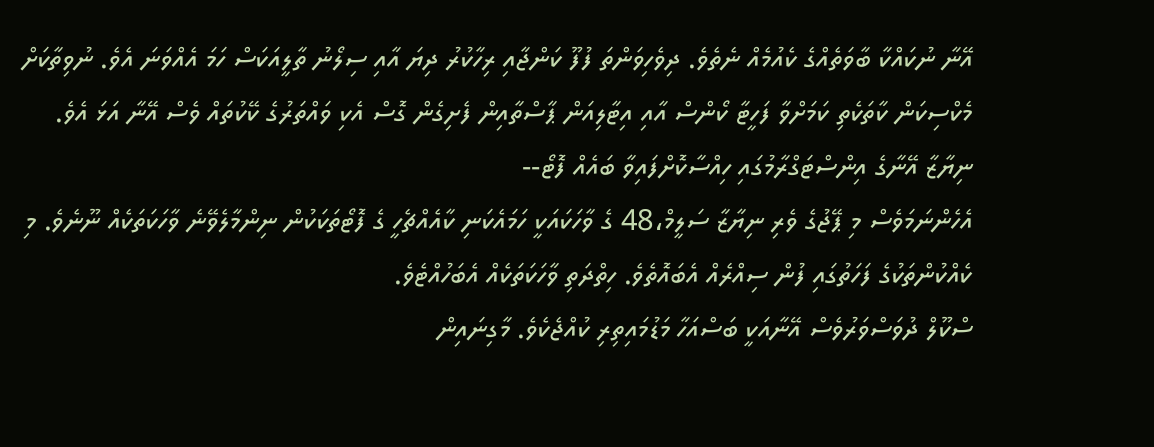އޭނާ ނުކައްކާ ބާވަތެއްގެ ކެއުމެއް ނެތެވެ. ދިވެހިވަންތަ ފުފޫ ކަންޖާއި ރިހާކުރު ދިޔަ އާއި ސިލޯނު ތާލީއަކަސް ހަމަ އެއްވަނަ އެވެ. ނުވިތާކަށް މެކްސިކަން ކާތަކެތި ކަމަށްވާ ފަހީޓާ ކޯންސް އާއި އިޓާލިއަން ޕާސްތާއިން ފެށިގެން ގޮސް އެކި ވައްތަރުގެ ކޭކުތައް ވެސް އޭނާ އަޅަ އެވެ.
ނިޔާޒާ އޭނާގެ އިންސްޓަގްރާމުގައި ހިއްސާކޮށްފައިވާ ބައެއް ފޮޓޯ--
އެހެންނަމަވެސް މި ޕޭޖުގެ ވެރި ނިޔާޒާ ސަލީމް،48 ގެ ވާހަކައަކީ ހަމައެކަނި ކާއެއްޗެހީ ގެ ފޮޓޯތަކަކުން ނިންމާލެވޭނެ ވާހަކަތަކެއް ނޫނެވެ. މި ކެއްކުންތަކުގެ ފަހަތުގައި ފުން ސިއްރެއް އެބައޮތެވެ. ހިތްދަތި ވާހަކަތަކެއް އެބަހުއްޓެވެ.
ސްކޫލް ދުވަސްވަރުވެސް އޭނާއަކީ ބަސްއަހާ މަޑުމައިތިރި ކުއްޖެކެވެ. މާގިނައިން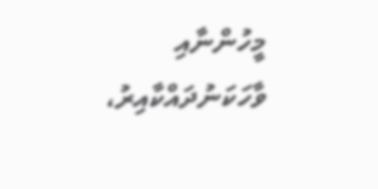މީހުންނާއި ވާހަކަނުދައްކާއިރު،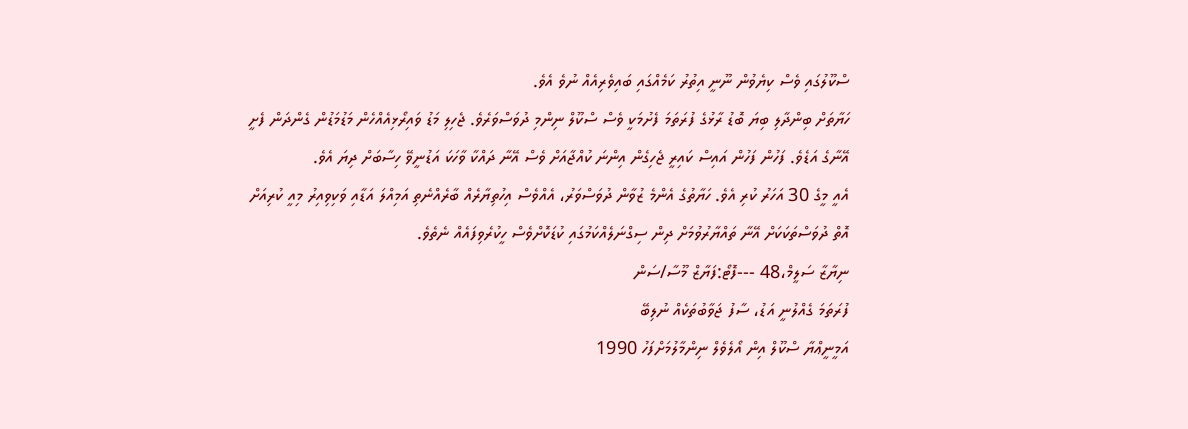ސްކޫލުގައި ވެސް ކިޔެވުން ނޫނީ އިތުރު ކަމެއްގައި ބައިވެރިއެއް ނުވެ އެވެ.
ހަޔާތަށް ބިންދާލި ބިޔަ ބޮޑު ރާޅުގެ ފުރަތަމަ ފެށުމަކީ ވެސް ސްކޫލް ނިންމި ދުވަސްވަރެވެ. ޖެހިލި މަޑު ވައިރޯޅިއެއްހެން މަޑުމަޑުން ގެންދަން ފެށީ އޭނާގެ އަޑެވެ. ފަހުން ފަހުން އައިސް ކައިރީ ޖެހިގެން އިންނަ ކުއްޖާއަށް ވެސް އޭނާ ދައްކާ ވާހަކަ އަޑުނީވޭ ހިސާބަށް ދިޔަ އެވެ.
އެއީ މީގެ 30 އަހަރު ކުރި އެވެ. ހަޔާތުގެ އެންމެ ޒުވާން ދުވަސްވަރު، އެއްވެސް އިހުތިޔާރެއް ބާރެއްނެތި އަމިއްލަ އަޑާއި ވަކިވިއިރު މިއީ ކުރިއަށް އޮތް ދުވަސްތަކަކަށް އޭނާ ތައްޔާރުވުމަށް ދިން ސިގްނަލެއްކަމުގައި ކުޑަކޮށްވެސް ހީކުރެވިފައެއް ނެތެވެ.
ނިޔާޒާ ސަލީމް،48 ---ފޮޓޯ:ފަޔާޒް މޫސާ/ސަން
ފުރަތަމަ ގެއްލުނީ އަޑު، ސާފު ޖަވާބުތަކެއް ނުލިބޭ
އަމީނީޢްޔާ ސްކޫލް އިން އޯލެވެލް ނިންމާލުމަށްފަހު 1990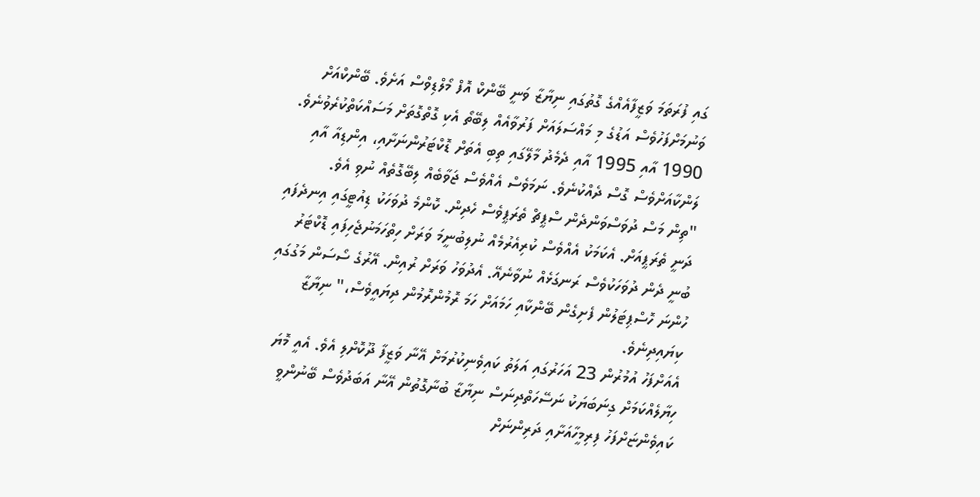ގައި ފުރަތަމަ ވަޒީފާއެއްގެ ގޮތުގައި ނިޔާޒާ ވަނީ ބޭންކް އޮފް މޯލްޑިވްސް އަށެވެ. ބޭންކްއަށް ވަނުމަށްފަހުވެސް އަޑުގެ މި މައްސަލައަށް ފަރުވާއެއް ލިބޭތޯ އެކި ގޮތްގޮތަށް މަސައްކަތްކުރެވުނެވެ. 1990 އާއި 1995 އާއި ދެމެދު މާލޭގައި ތިބި އެތަށް ޑޮކްޓަރުންނަށާއި، އިންޑިއާ އާއި ލަންކާއަށްވެސް ގޮސް ދެއްކުނެވެ. ނަމަވެސް އެއްވެސް ޖަވާބެއް ލިބޭގޮތެއް ނުވި އެވެ.
"ތިން މަސް ދުވަސްވަންދެން ސްޕީޗް ތެރަޕީވެސް ހެދިން. ކޮންމެ ދުވަހަކު ޑިއުޓީގައި އިނދެފައި ދަނީ ތެރަޕީއަށް. އެކަމަކު އެއްވެސް ކުރިއެރުމެއް ނުލިބުނީމަ ވަރަށް ހިތްހަމަނުޖެހިފައި ޑޮކްޓަރު ބުނީ ދެން ދުވަހަކުވެސް ރަނގަޅެއް ނުވާނެއޭ. އެދުވަހު ވަރަށް ރުއިން. އޭރުގެ ސޯސަން މަގުގައި ހުންނަ ހޮސްޕިޓަލުން ފެށިގެން ބޭންކާއި ހަމައަށް ހަމަ ރޮމުންރޮމުން ދިޔައީވެސް،" ނިޔާޒާ ކިޔައިދިނެވެ.
އެއަށްފަހު އުމުރުން 23 އަހަރުގައި އަލަތު ކައިވެނިކުރުމަށް އޭނާ ވަޒީފާ ދޫކޮށްލި އެވެ. އެއީ މޮޔަ ހިޔާލެއްކަމަށް ގިނަބަޔަކު ނަސޭހަތްދިނަސް ނިޔާޒާ ބުނާގޮތުން އޭނާ އަބަދުވެސް ބޭނުންވީ ކައިވެންޏަށްފަހު ފިރިމީހާއަށާއި ދަރިންނަށް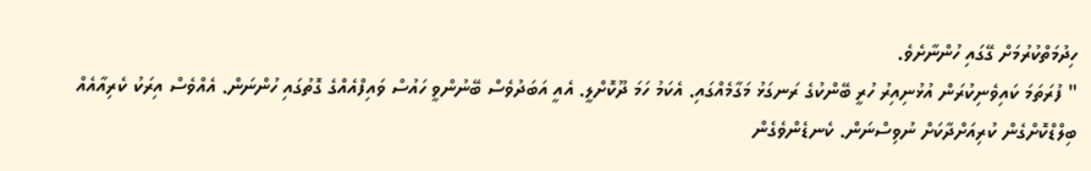ހިދުމަތްކުރުމަށް ގޭގައި ހުންނާށެވެ.
" ފުރަތަމަ ކައިވެނިކުރަން އުޅުނިއިރު ހުރީ ބޭންކުގެ ރަނގަޅު މަގާމެއްގައި. އެކަމު ހަމަ ދޫކޮށްލީ. އެއީ އަބަދުވެސް ބޭނުންވީ ހައުސް ވައިފްއެއްގެ ގޮތުގައި ހުންނަން. އެއްވެސް އިރަކު ކެރިއާއެއް ބިލްޑްކޮށްގެން ކުރިއަށްދާކަށް ނުވިސްނަން. ކެނޑެންވެގެން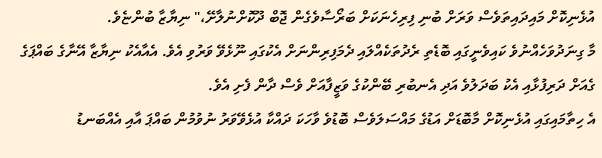އުޅެނިކޮށް މައިދައިތަވެސް ވަރަށް ބުނި ފިރިހެނަކަށް ބަރޯސާވެގެން ޖޮބް ދޫކޮށްނުލާށޭ،" ނިޔާޒާ ބުންޏެވެ.
މާ ގިނަދުވަހެއްނުވެ ކައިވެނީގައި ބޮޑެތި ރެދުތަކެއްލައި ދެމަފިރިންނަށް އެކުގައި ނޫޅެވޭ ވަރުވި އެވެ. އެއާއެކު ނިޔާޒާ އޭނާގެ ބައްޕަގެ ގެއަށް ދަރިފުޅާއި އެކު ބަދަލުވެ އަދި އެނބުރި ބޭންކުގެ ވަޒީފާއަށް ވެސް ދާން ފެށި އެވެ.
އެ ހިތާމައިގައި އުޅެނިކޮށް މާބޮޑަށް އަޑުގެ މައްސަލަވެސް ބޮޑުވެ ވާހަކަ ދައްކާ އުޅެވޭވަރު ނުވުމުން ބައްޕަ އާއި އެއްބަނޑު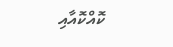ކޮއްކޮއާއި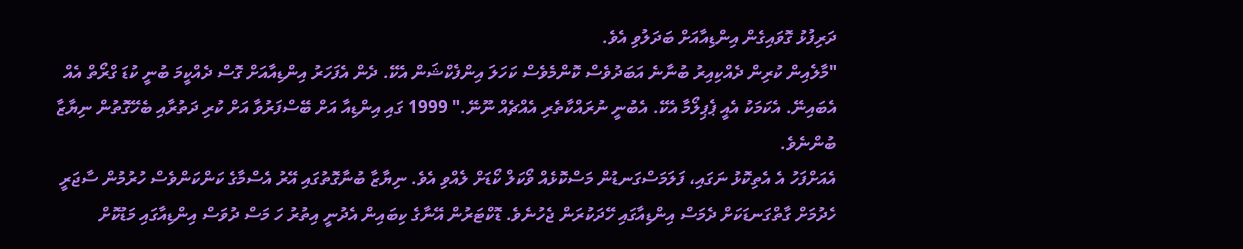ދަރިފުޅު ގޮވައިގެން އިންޑިއާއަށް ބަދަލުވި އެވެ.
"މާލެއިން ކުރިން ދެއްކިއިރު ބުނާނެ އަބަދުވެސް ކޮންމެވެސް ކަހަލަ އިންފެކްޝަން އެކޭ. ދެން އެފަހަރު އިންޑިއާއަށް ގޮސް ދެއްކީމަ ބުނީ ކުޑަ ގްރޯތް އެއް އެބައިނޭ. އެކަމަކު އެއީ ޕެޕިލޯމާ އެކޭ. އެބުނީ ނުރައްކާތެރި އެއްޗެއް ނޫނޭ." 1999 ގައި އިންޑިއާ އަށް ބޭސްފަރުވާ އަށް ކުރި ދަތުރާއި ބެހޭގޮތުން ނިޔާޒާ ބުންނެވެ.
އެއަށްފަހު އެ އެތިކޮޅު ނަގައި، ފަލަމަސްގަނޑުން މަސްކޮޅެއް ވޯކަލް ކޯޑަށް ލެއްވި އެވެ. ނިޔާޒާ ބުނާގޮތުގައި އޭރު އެސްމާގެ ކަންކަންވެސް ހުރުމުން ސާޖަރީ ހެދުމަށް ގާތްގަނޑަކަށް ދެމަސް އިންޑިއާގައި ހޭދަކުރަން ޖެހުނެވެ. ޑޮކްޓަރުން އޭނާގެ ކިބައިން އެދުނީ އިތުރު ހަ މަސް ދުވަސް އިންޑިއާގައި މަޑުކޮށް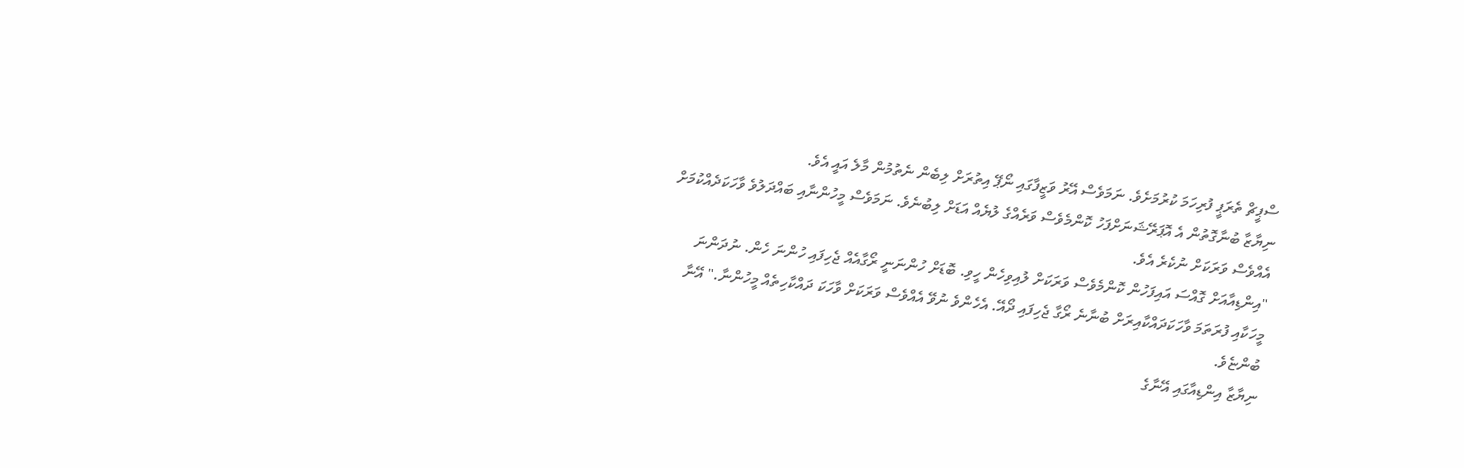ސްޕީޗް ތެރަޕީ ފުރިހަމަ ކުރުމަށެވެ. ނަމަވެސް އޭރު ވަޒީފާގައި ނޯޕޭ އިތުރަށް ލިބެން ނެތުމުން މާލެ އައީ އެވެ.
ނިޔާޒާ ބުނާގޮތުން އެ އޮޕަރޭޝަނަށްފަހު ކޮންމެވެސް ވަރެއްގެ ލުޔެއް އަޑަށް ލިބުނެވެ. ނަމަވެސް މީހުންނާއި ބައްދަލުވެ ވާހަކަދެއްކުމަށް އެއްވެސް ވަރަކަށް ނުކެރެ އެވެ.
"އިންޑިއާއަށް ގޮއްސަ އައިފަހުން ކޮންމެވެސް ވަރަކަށް ލުއިވިހެން ހީވި. ބޮޑަށް ހުންނަނީ ރޯގާއެއް ޖެހިފައި ހުންނަ ހެން. ނުދަންނަ މީހަކާއި ފުރަތަމަ ވާހަކަދައްކާއިރަށް ބުނާނެ ރޯގާ ޖެހިފައި ދޯއޭ. އެހެންވެ ނުވޭ އެއްވެސް ވަރަކަށް ވާހަކަ ދައްކާހިތެއް މީހުންނާ." އޭނާ ބުންޏެވެ.
ނިޔާޒާ އިންޑިއާގައި އޭނާގެ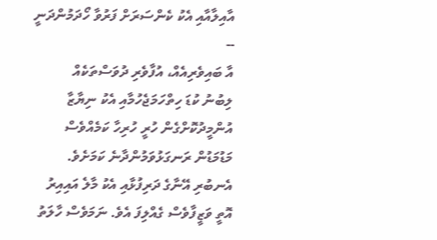އާއިލާއާއި އެކު ކެންސަރަށް ފަރުވާ ހޯދަމުންދަނީ --
އާ ބައިވެރިއެއް، އުފާވެރި ދުވަސްތަކެއް
ލިބުނު ކުޑަ ހިތްހަމަޖެހުމާއި އެކު ނިޔާޒާ އުންމީދުކޮށްގެން ހުރީ ހުރިހާ ކަމެއްވެސް މަޑުމަޑުން ރަނގަޅުވަމުންދާނެ ކަމަށެވެ. އެނބުރި އޭނާގެ ދަރިފުޅާއި އެކު މާލެ އައިއިރު އޮތީ ވަޒީފާވެސް ގެއްލިފަ އެވެ. ނަމަވެސް ހާލަތު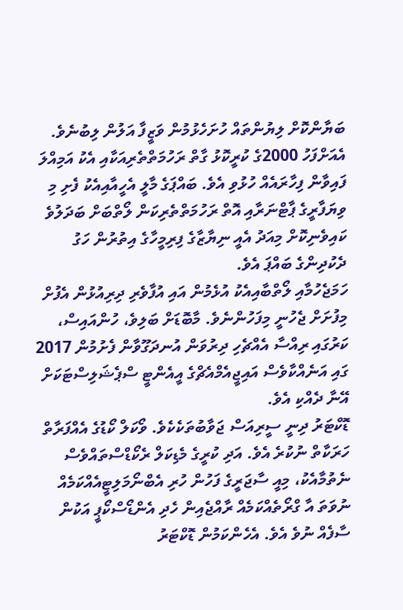ބަޔާންކޮށް ލިޔުންތައް ހުށަހެޅުމުން ވަޒީފާ އަލުން ލިބުނެވެ. އެއަށްފަހު 2000ގެ ކުރީކޮޅު ގާތް ރަހުމަތްތެރިއަކާއި އެކު އަމިއްލަ ފައިވާން ފިހާރައެއް ހުޅުވި އެވެ. ބައްޕަގެ މާލީ އެހީއާއިއެކު ފެށި މި ވިޔަފާރީގެ ޕާޓްނަރާއި އޮތް ރަހުމަތްތެރިކަން ލޯތްބަށް ބަދަލުވެ ކައިވެނިކޮށް މިއަދު އެއީ ނިޔާޒާގެ ފިރިމީހާގެ އިތުރުން ހަގު ދެކުދިންގެ ބައްޕަ އެވެ.
ހަމަޖެހުމާއި ލޯތްބާއިއެކު އުޅެމުން އައި އުފާވެރި ދިރިއުޅުން އެފުށް މިފުށަށް ޖެހުނީ މިފަހުންނެވެ. މާބޮޑަށް ބަލިވެ، ހުންއައިސް، ކަރުގައި ރިއްސާ އެއްޗެހި ދިރުވަން އުނދަގޫވާން ފެށުމުން 2017 ގައި އަނެއްކާވެސް އައިޖީއެމްއެޗްގެ އީއެންޓީ ސްޕެޝަލިސްޓަކަށް އޭނާ ދެއްކި އެވެ.
ޑޮކްޓަރު ދިނީ ސީރިއަސް ޖަވާބުތަކެކެވެ. ވޯކަލް ކޯޑުގެ އެއްފަރާތް ހަރަކާތް ނުކުރެ އެވެ. އަދި ކުރީގެ މެޑިކަލް ރެކޯޑްސްތައްވެސް ނެތުމާއެކު، މިއީ ސާޖަރީގެ ފަހުން ހުރި އެބްނޯމަލިޓީއެއްކަމެއް ނުވަތަ އާ ގްރޯތެއްކަމެއް ރާއްޖެއިން ހެދި އެންޑޯސްކޯޕީ އަކުން ސާފެއް ނުވެ އެވެ. އެހެންކަމުން ޑޮކްޓަރު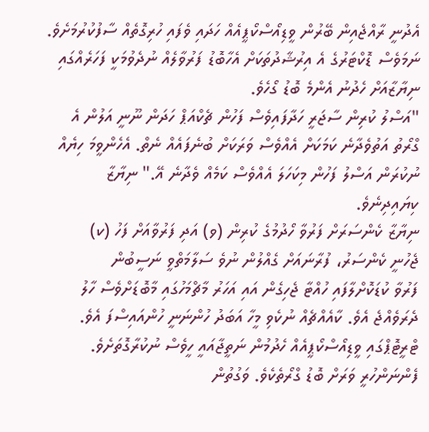އެދުނީ ރާއްޖެއިން ބޭރުން ވީޑިއޯސްކޯޕީއެއް ހަދައި ވެފައި ހުރިގޮތެއް ސާފުކުރުމަށެވެ.
ނަމަވެސް ޑޮކްޓަރުގެ އެ އިރުޝާދުތަކަށް އެހާބޮޑު ފަރުވާލެއް ނުދެވުމަކީ ފަހަރެއްގައި ނިޔާޒާއަށް ހެދުނު އެންމެ ބޮޑު ގޯހެވެ.
"އަސްލު ކުރިން ސާޖަރީ ހަދާފައިވެސް ފަހުން ޗެކްއަޕް ހަދަން ނޫނީ އަލުން އެ ގްރޯތު އަތުވެދާނެ ކަމަކަށް އެއްވެސް ވަރަކަށް ބުނެފައެއް ނެތް. އެހެންވީމަ ހިޔެއް ނުކުރަން އަސްލު ފަހުން މިކަހަލަ އެއްވެސް ކަމެއް ވެދާނެ އޭ." ނިޔާޒާ ކިޔައިދިނެވެ.
ނިޔާޒާ ކެންސަރަށް ފަރުވާ ހޯދުމުގެ ކުރިން (ވ) އަދި ފަރުވާއަށް ފަހު (ކ)
ޖެހުނީ ކެންސަރު، ފުރާނައަށް ގެއްލުން ނުވެ ސަލާމަތްވީ ނަސީބުން
ފަރުވާ ކުޑަކޮށްލާފައި ހުއްޓާ ޖެހިގެން އައި އަހަރު މާޗްމަހުގައި މާބޮޑަށްވެސް ހާލު ދެރަވެއްޖެ އެވެ. ކާއެއްޗެއް ނުކެވި މީހާ އަބަދު ހުންނަނީ ހުންއައިސްފަ އެވެ. ޓްރީޓޮޕްގައި ވީޑިއޯސްކޯޕީއެއް ހެދުމުން ނަތީޖާއައީ ހީވެސް ނުކުރާގޮތަށެވެ. ފެންނަންހުރީ ވަރަށް ބޮޑު ގްރޯތެކެވެ. ވަގުތުން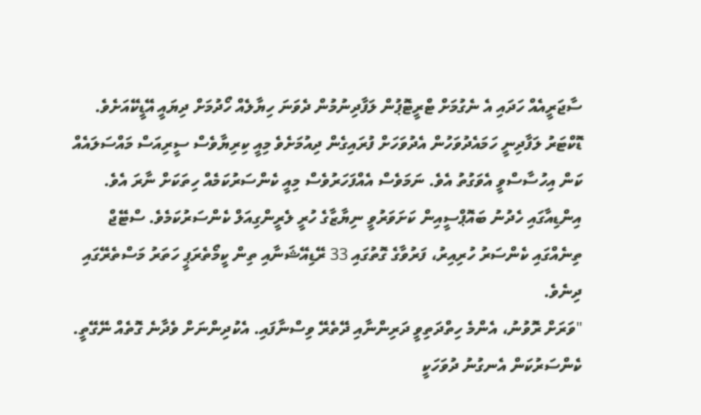ސާޖަރީއެއް ހަދައި އެ ނެގުމަށް ޓްރީޓޮޕުން ލަފާދިނުމުން ދެވަނަ ހިޔާލެއް ހޯދުމަށް ދިޔައީ އޭޑީކޭއަށެވެ. ޑޮކްޓަރު ލަފާދިނީ ހަމައެދުވަހުން އެދުވަހަށް ފުރައިގެން ދިއުމަށެވެ މިއީ ކިރިޔާވެސް ސީރިއަސް މައްސަލައެއް ކަން އިހުސާސްވީ އެވަގުތު އެވެ. ނަމަވެސް އެއްފަހަރުވެސް މިއީ ކެންސަރުކަމެއް ހިތަކަށް ނާރަ އެވެ.
އިންޑިއާގައި ހެދުނު ބައޮޕްސީއިން ކަށަވަރުވީ ނިޔާޒާގެ ހުރީ ލެރީންގިއަލް ކެންސަރުކަމެވެ. ސްޓޭޖް ތިނެއްގައި ކެންސަރު ހުރިއިރު، ފަރުވާގެ ގޮތުގައި 33 ރޭޑިއޭޝަނާއި ތިން ކީމޯތެރަޕީ ހަތަރު މަސްތެރޭގައި ދިނެވެ.
"ވަރަށް ރޮވުނު، އެންމެ ހިތްދަތިވީ ދަރިންނާއި ދޭތެރޭ ވިސްނާފައި. އެކުދިންނަށް ވެދާނެ ގޮތެއް ނޭގޭތީ. ކެންސަރުކަން އެނގުނު ދުވަހަކީ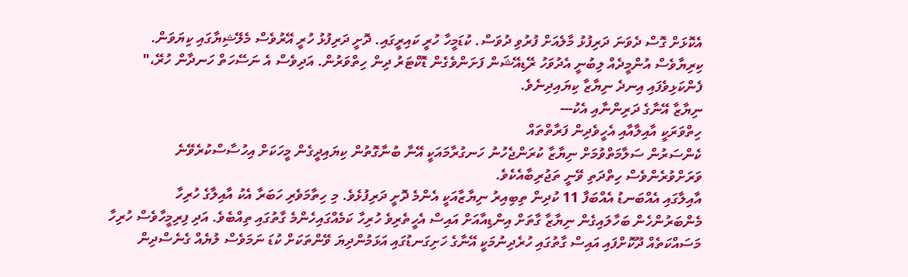އެކޮޅަށް ގޮސް ދެވަނަ ދަރިފުޅު މާލެއަށް ފުރުވި ދުވަސް. ކުޑަމީހާ ހުރީ ކައިރީގައި. ދޮށީ ދަރިފުޅު ހުރީ އޭރުވެސް މެލޭޝިޔާގައި ކިޔަވަން. ކިރިޔާވެސް އުންމީދެއް ލިބުނީ އެދުވަހު ރޭޑިއޭޝަން ފަށަންވެގެން ޑޮކްޓަރު ދިން ހިތްވަރުން. އަދިވެސް އެ ނަސޭހަތް ހަނދާން ހުރޭ،" ފެންކަޅިވެފައި އިނދެ ނިޔާޒާ ކިޔައިދިނެވެ.
ނިޔާޒާ އޭނާގެ ދަރިންނާއި އެކު---
ހިތްވަރަކީ އާއިލާއާއި އެހީވެދިން ފަރާތްތައް
ކެންސަރުން ސަލާމަތްވުމަށް ނިޔާޒާ ކުރަންޖެހުނު ހަނގުރާމައަކީ އޭނާ ބުނާގޮތުން ކިޔައިދީގެން މީހަކަށް އިހުސާސްކުރެވޭނެ ވަރަށްވުރެންވެސް ހިތްދަތި ވޭނީ ތަޖުރިބާއެކެވެ.
އާއިލާގައި އެއްބަނޑު އެއްބަފާ 11 ކުދިން ތިބިއިރު ނިޔާޒާއަކީ އެންމެ ދޮށީ ދަރިފުޅެވެ. މި ހިތާމަވެރި ހަބަރާ އެކު އާއިލާގެ ހުރިހާ މެންބަރުންހެން ބަހާލައިގެން ނިޔާޒާ ގާތަށް އިންޑިއާއަށް އައިސް އެހީތެރިވެ ހުރިހާ ކަމެއްގައިހެންމެ ގާތުގައި ތިއްބެވެ. އަދި ފިރިމީހާވެސް ހުރިހާ މަސައްކަތެއް ދޫކޮށްފައި އައިސް ގާތުގައި ހުރެދިނުމަކީ އޭނާގެ ހަށިގަނޑުގައި އަޅަމުންދިޔަ ވޭންތަކަށް ކުޑަ ނަމަވެސް ލުޔެއް ގެނެސްދިން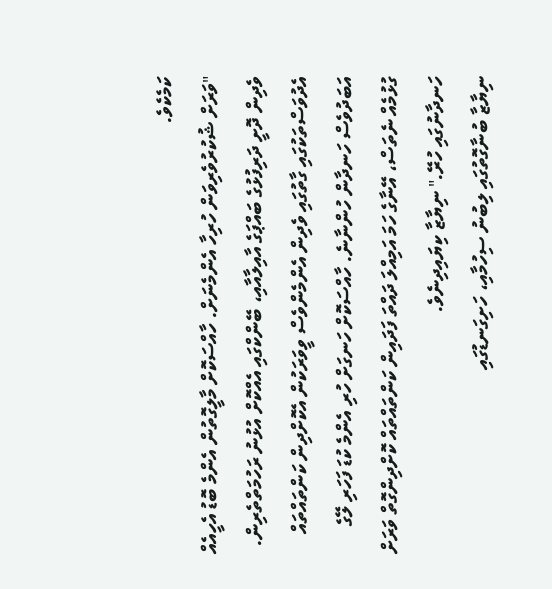ކަމެކެވެ.
"ވަރަށް ޝުކުރުވެރިވަން ހުރިހާ އެންމެނަށް. ހާއްސަކޮށް މާލީގޮތުން އެންމެ ބޮޑު އެހީއެއް ވެދިން ދޮށީ ދަރިފުޅުގެ ބައްޕަގެ އާއިލާއާއި، ބޭންކްގައި އެއްކޮށް އުޅުނު ރަހުމަތްތެރިން. އެދުވަސްތަކުގައި ގާތުގައި ވެދިން އެންމެންވެސް ވީވަރަކުން އެކޮށްދިން ކަންތައްތައް އަބަދުވެސް ހަނދާން ހުންނާނެ. ހާއްސަކޮށް ހަނގަށް ހުރި އެންމެ ކުޑަ ފަހަރި ލޭގެ ގުޅުމެއް ނެތަސް، އޭނާގެ ހަމަ އަމިއްލަ ދައްތަ ފަދައިން ކަންތައްތައް ކޮށްދިންގޮތް ވަރަށް ހަނދާނުގައި ހުރޭ." ނިޔާޒާ ކިޔައިދިނެވެ.
ނިޔާޒާ ބުނާގޮތުގައި ލިބުނު ސިހުމާއި، ހަށިގަނޑުގައި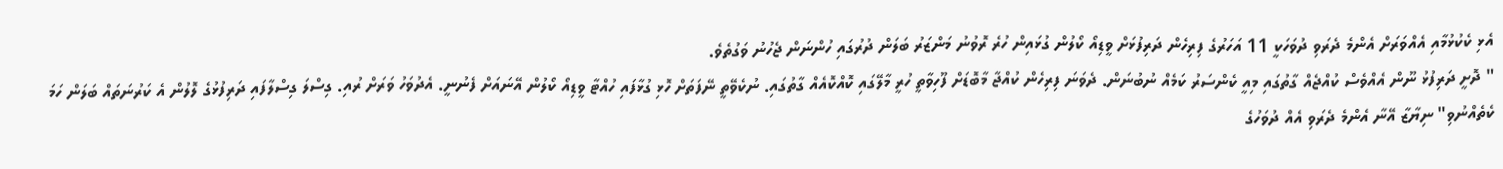އެޅި ކެކުޅުމާއި އެއްވަރަށް އެންމެ ދެރަވި ދުވަހަކީ 11 އަހަރުގެ ފިރިހެން ދަރިފުޅަށް ވީޑިއޯ ކޯލުން ގުޅައިން ހުރެ ރޮވުނު މަންޒަރު ބަލަން ދުރުގައި ހުންނަން ޖެހުނު ވަގުތެވެ.
" ދޮށީ ދަރިފުޅު ނޫން އެއްވެސް ކުއްޖެއް ގާތުގައި މިއީ ކެންސަރު ކަމެއް ނުބުނަން. ދެވަނަ ފިރިހެން ކުއްޖާ މާބޮޑަށް ފޫހިވާތީ ހުރީ މާލޭގައި ކޮއްކޮއެއް ގާތުގައި. ނުކެވޭތީ ނޭފަތަށް ހޮޅި ގުޅާފައި ހުއްޓާ ވީޑިއޯ ކޯލުން އޭނައަށް ފެނުނީ. އެދުވަހު ވަރަށް ރުއި. ގިސްލަ ގިސްލާފައި ދަރިފުޅުގެ ލޮލުން އެ ކަރުނަތައް ބަލަން ހަމަ ކެތެއްނުވި" ނިޔާޒާ އޭނާ އެންމެ ދެރަވި އެއް ދުވަހުގެ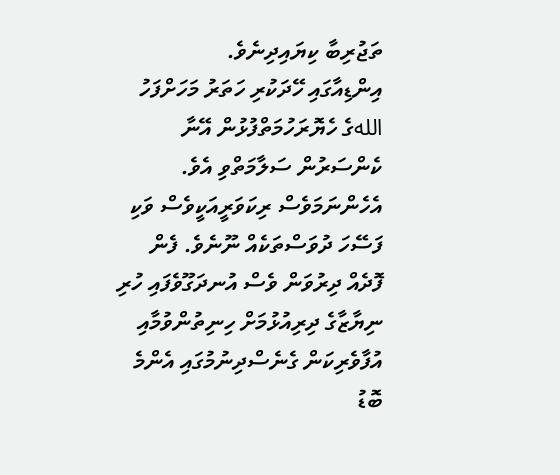ތަޖުރިބާ ކިޔައިދިނެވެ.
އިންޑިއާގައި ހޭދަކުރި ހަތަރު މަހަށްފަހު اللهގެ ހެޔޮރަހުމަތްފުޅުން އޭނާ ކެންސަރުން ސަލާމަތްވި އެވެ. އެހެންނަމަވެސް ރިކަވަރީއަކީވެސް ވަކި ފަސޭހަ ދުވަސްތަކެއް ނޫނެވެ. ފެން ފޮދެއް ދިރުވަން ވެސް އުނދަގޫވެފައި ހުރި ނިޔާޒާގެ ދިރިއުޅުމަށް ހިނިތުންވުމާއި އުފާވެރިކަން ގެނެސްދިނުމުގައި އެންމެ ބޮޑު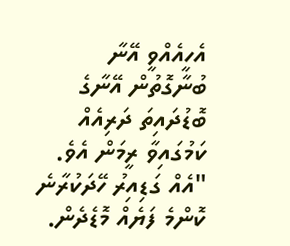އެހީއެއްވީ އޭނާ ބުނާގޮތުން އޭނާގެ ބޮޑުދައިތަ ދަރިއެއް ކަމުގައިވާ ރީމަން އެވެ.
"އެއް ގަޑިއިރު ހޭދަކުރާނެ ކޮންމެ ފަޔެއް މޮޑެދެން.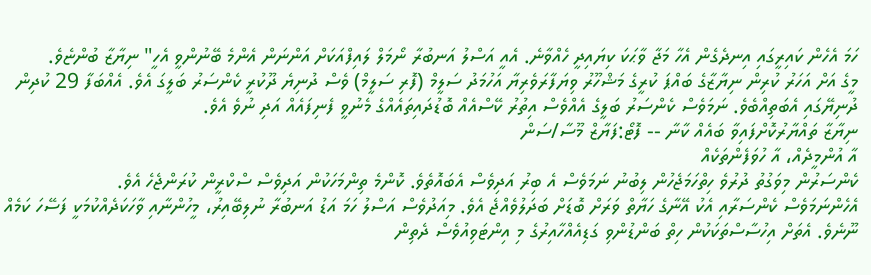ހަމަ އެހެން ކައިރީގައި އިނދެގެން އެހާ މަޖާ ވާޙަކަ ކިޔައިދީ ހެއްވާނެ. އެއީ އަސްލު އަނބުރާ ނޯމަލް ލައިފްއަކަށް އަންނަން އެންމެ ބޭނުންވީ އެހީ" ނިޔާޒާ ބުންޏެވެ.
މީގެ އަށް އަހަރު ކުރިން ނިޔާޒާގެ ބައްޕަ ކުރީގެ މަޝްހޫރު ވިޔަފާރަވެރިޔާ އަހުމަދު ސަލީމް (ފޮރި ސަލީމް) ވެސް ދުނިޔެ ދޫކުރީ ކެންސަރު ބަލީގަ އެވެ. އެއްބަފާ 29 ކުދިން ދުނިޔޭގައި އެބަތިއްބެވެ. ނަމަވެސް ކެންސަރު ބަލީގެ އެއްވެސް އިތުރު ކޭސްއެއް ބޮޑުދައިތައެއްގެ މެނުވީ ފެނިފައެއް އަދި ނުވެ އެވެ.
ނިޔާޒާ ތައްޔާރުކޮށްފައިވާ ބައެއް ކާނާ -- ފޮޓޯ:ފަޔާޒް މޫސާ/ސަން
އާ އުންމީދެއް، އާ ހުވަފެންތަކެއް
ކެންސަރުން މިވަގުތު ދުރުވެ ހިތްހަމަޖެހުން ލިބުނު ނަމަވެސް އެ ބިރު އަދިވެސް އެބައޮތެވެ. ކޮންމެ ތިންމަހަކުން އަދިވެސް ސްކްރީން ކުރަންޖެހެ އެވެ.
އެހެންނަމަވެސް ކެންސަރާއި އެކު އޭނާގެ ހަޔާތް ވަރަށް ބޮޑަށް ބަދަލުވެއްޖެ އެވެ. މިއަދުވެސް އަސްލު ހަމަ އަޑު އަނބުރާ ނުލިބޭއިރު، މީހުންނާއި ވާހަކަދެއްކުމަކީ ފަސޭހަ ކަމެއް ނޫނެވެ. އެތަށް އިހުސާސްތަކަކުން ހިތް ބަންޑުންވި ގަޑިއެއްހާއިރުގެ މި އިންޓަވިއުވެސް ދެތިން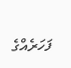ފަހަރެއްގެ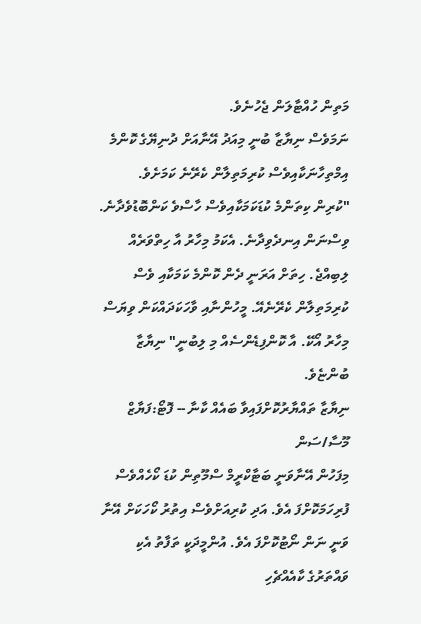މަތިން ހުއްޓާލަން ޖެހުނެވެ.
ނަމަވެސް ނިޔާޒާ ބުނީ މިއަދު އޭނާއަށް ދުނިޔޭގެ ކޮންމެ އިމްތިހާނަކާއިވެސް ކުރިމަތިލާން ކެރޭނެ ކަމަށެވެ.
"ކުރިން ކިތަންމެ ކުޑަކަމަކާއިވެސް ހާސްވެ ކަންބޮޑުވެދާނެ. ވިސްނަން އިނދެވިދާނެ. އެކަމު މިހާރު އާ ހިތްވަރެއް ލިބިއްޖެ. ހިތަށް އަރަނީ ދެން ކޮންމެ ކަމަކާއި ވެސް ކުރިމަތިލާން ކެރޭނެއޭ. މީހުންނާއި ވާހަކަދައްކަން ވިޔަސް މިހާރު އޯކޭ. އާ ކޮންފިޑެންސެއް މި ލިބުނީ" ނިޔާޒާ ބުންޏެވެ.
ނިޔާޒާ ތައްޔާރުކޮށްފައިވާ ބައެއް ކާނާ -- ފޮޓޯ:ފަޔާޒް މޫސާ/ސަން
މިފަހުން އޭނާވަނީ ބަޓާކްރީމް ސްމޫތިން ކުޑަ ކޯހެއްވެސް ފުރިހަމަކޮށްފަ އެވެ. އަދި ކުރިއަށްވެސް އިތުރު ކޯހަކަށް އޭނާ ވަނީ ނަން ނޯޓުކޮށްފަ އެވެ. އުންމީދަކީ ތަފާތު އެކި ވައްތަރުގެ ކާއެއްޗެހި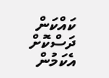ކައްކަން ދަސްކޮށް އެކަމުން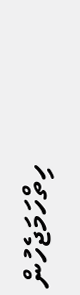ހިތްހަމަޖެހުން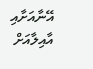އޭނާއަށާއި އާއިލާއަށް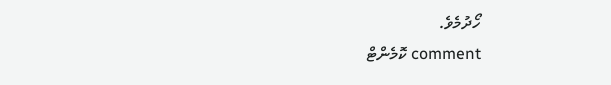ހޯދުމެވެ.
comment ކޮމެންޓް